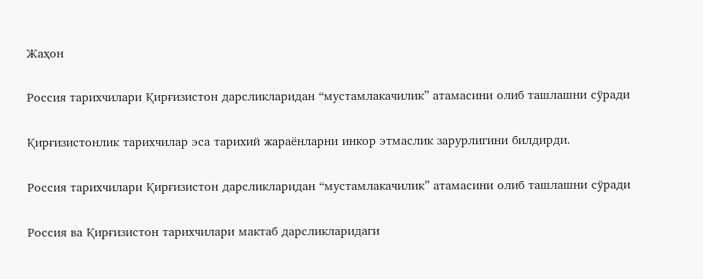Жаҳон

Россия тарихчилари Қирғизистон дарсликларидан “мустамлакачилик” атамасини олиб ташлашни сўради

Қирғизистонлик тарихчилар эса тарихий жараёнларни инкор этмаслик зарурлигини билдирди.

Россия тарихчилари Қирғизистон дарсликларидан “мустамлакачилик” атамасини олиб ташлашни сўради

Россия ва Қирғизистон тарихчилари мактаб дарсликларидаги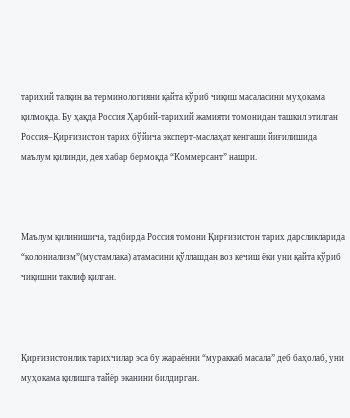тарихий талқин ва терминологияни қайта кўриб чиқиш масаласини муҳокама қилмоқда. Бу ҳақда Россия Ҳарбий-тарихий жамияти томонидан ташкил этилган Россия–Қирғизистон тарих бўйича эксперт-маслаҳат кенгаши йиғилишида маълум қилинди, дея хабар бермоқда “Коммерсант” нашри.



Маълум қилинишича, тадбирда Россия томони Қирғизистон тарих дарсликларида “колониализм”(мустамлака) атамасини қўллашдан воз кечиш ёки уни қайта кўриб чиқишни таклиф қилган.



Қирғизистонлик тарихчилар эса бу жараённи “мураккаб масала” деб баҳолаб, уни муҳокама қилишга тайёр эканини билдирган.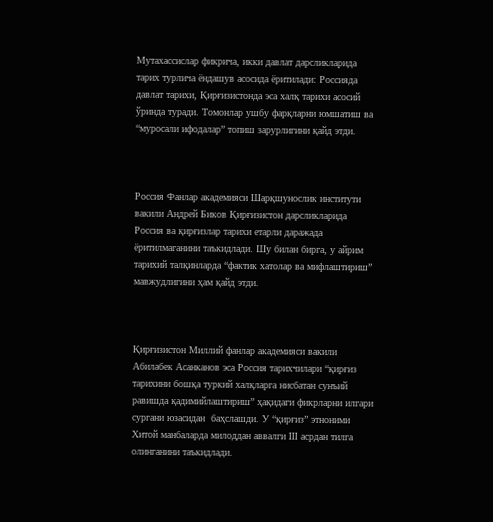Мутахассислар фикрича, икки давлат дарсликларида тарих турлича ёндашув асосида ёритилади: Россияда давлат тарихи, Қирғизистонда эса халқ тарихи асосий ўринда туради. Томонлар ушбу фарқларни юмшатиш ва “муросали ифодалар” топиш зарурлигини қайд этди.



Россия Фанлар академияси Шарқшунослик институти вакили Андрей Биков Қирғизистон дарсликларида Россия ва қирғизлар тарихи етарли даражада ёритилмаганини таъкидлади. Шу билан бирга, у айрим тарихий талқинларда “фактик хатолар ва мифлаштириш” мавжудлигини ҳам қайд этди.



Қирғизистон Миллий фанлар академияси вакили Абилабек Асанканов эса Россия тарихчилари “қирғиз тарихини бошқа туркий халқларга нисбатан сунъий равишда қадимийлаштириш” ҳақидаги фикрларни илгари сургани юзасидан  баҳслашди. У “қирғиз” этноними Хитой манбаларда милоддан аввалги III асрдан тилга олинганини таъкидлади.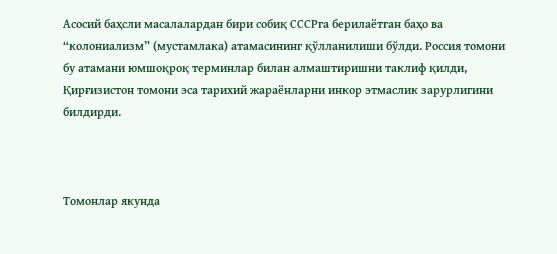Асосий баҳсли масалалардан бири собиқ СССРга берилаётган баҳо ва “колониализм” (мустамлака) атамасининг қўлланилиши бўлди. Россия томони бу атамани юмшоқроқ терминлар билан алмаштиришни таклиф қилди, Қирғизистон томони эса тарихий жараёнларни инкор этмаслик зарурлигини билдирди.



Томонлар якунда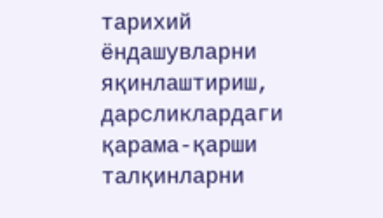тарихий ёндашувларни яқинлаштириш, дарсликлардаги қарама-қарши талқинларни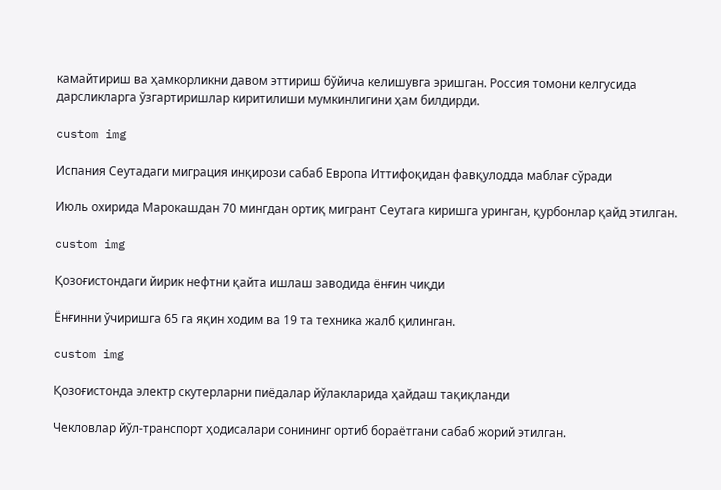камайтириш ва ҳамкорликни давом эттириш бўйича келишувга эришган. Россия томони келгусида дарсликларга ўзгартиришлар киритилиши мумкинлигини ҳам билдирди.

custom img

Испания Сеутадаги миграция инқирози сабаб Европа Иттифоқидан фавқулодда маблағ сўради

Июль охирида Марокашдан 70 мингдан ортиқ мигрант Сеутага киришга уринган, қурбонлар қайд этилган.

custom img

Қозоғистондаги йирик нефтни қайта ишлаш заводида ёнғин чиқди

Ёнғинни ўчиришга 65 га яқин ходим ва 19 та техника жалб қилинган.

custom img

Қозоғистонда электр скутерларни пиёдалар йўлакларида ҳайдаш тақиқланди

Чекловлар йўл-транспорт ҳодисалари сонининг ортиб бораётгани сабаб жорий этилган.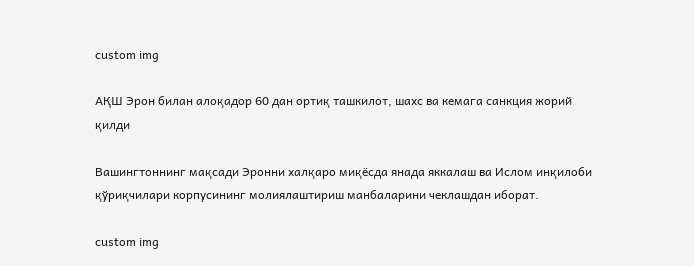custom img

АҚШ Эрон билан алоқадор 60 дан ортиқ ташкилот, шахс ва кемага санкция жорий қилди

Вашингтоннинг мақсади Эронни халқаро миқёсда янада яккалаш ва Ислом инқилоби қўриқчилари корпусининг молиялаштириш манбаларини чеклашдан иборат.

custom img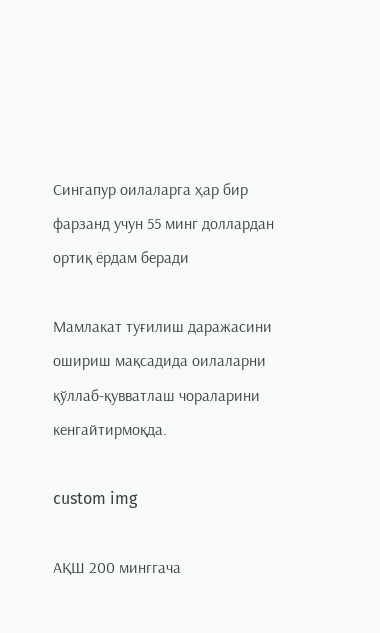Cингапур оилаларга ҳар бир фарзанд учун 55 минг доллардан ортиқ ёрдам беради

Мамлакат туғилиш даражасини ошириш мақсадида оилаларни қўллаб-қувватлаш чораларини кенгайтирмоқда.

custom img

АҚШ 200 минггача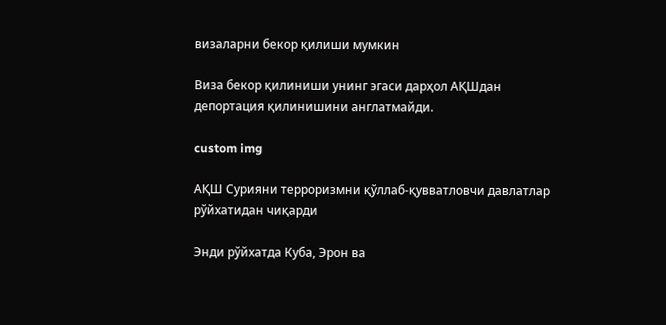визаларни бекор қилиши мумкин

Виза бекор қилиниши унинг эгаси дарҳол АҚШдан депортация қилинишини англатмайди.

custom img

АҚШ Сурияни терроризмни қўллаб-қувватловчи давлатлар рўйхатидан чиқарди

Энди рўйхатда Куба, Эрон ва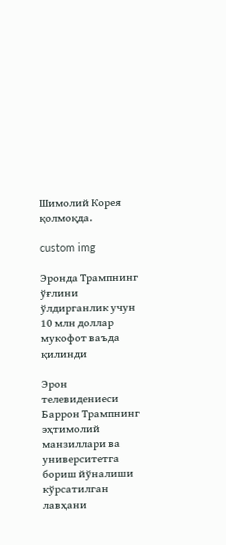Шимолий Корея қолмоқда.

custom img

Эронда Трампнинг ўғлини ўлдирганлик учун 10 млн доллар мукофот ваъда қилинди

Эрон телевидениеси Баррон Трампнинг эҳтимолий манзиллари ва университетга бориш йўналиши кўрсатилган лавҳани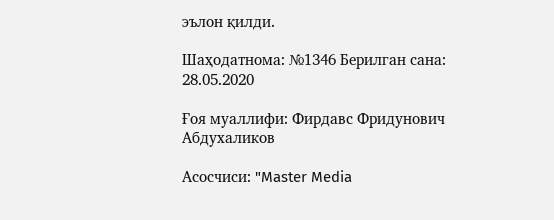эълон қилди.

Шаҳодатнома: №1346 Берилган сана: 28.05.2020

Ғоя муаллифи: Фирдавс Фридунович Абдухаликов

Асосчиси: "Master Media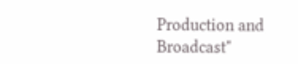Production and Broadcast"